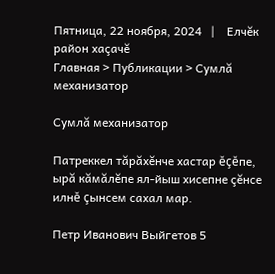Пятница, 22 ноября, 2024   |    Елчĕк район хаçачĕ
Главная > Публикации > Сумлă механизатор

Сумлă механизатор

Патреккел тăрăхĕнче хастар ĕçĕпе, ырă кăмăлĕпе ял-йыш хисепне çĕнсе илнĕ çынсем сахал мар.

Петр Иванович Выйгетов 5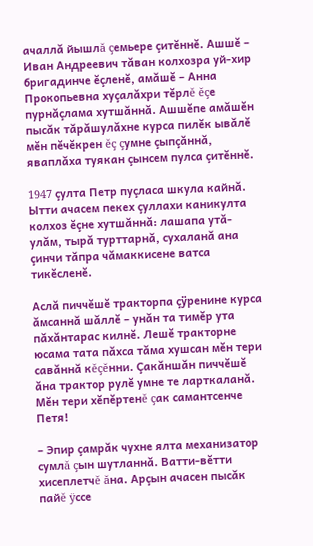ачаллă йышлă çемьере çитĕннĕ. Ашшĕ – Иван Андреевич тăван колхозра уй-хир бригадинче ĕçленĕ, амăшĕ – Анна Прокопьевна хуçалăхри тĕрлĕ ĕçе пурнăçлама хутшăннă. Ашшĕпе амăшĕн пысăк тăрăшулăхне курса пилĕк ывăлĕ мĕн пĕчĕкрен ĕç çумне çыпçăннă, яваплăха туякан çынсем пулса çитĕннĕ.

1947 çулта Петр пуçласа шкула кайнă. Ытти ачасем пекех çуллахи каникулта колхоз ĕçне хутшăннă: лашапа утă-улăм, тырă турттарнă, сухаланă ана çинчи тăпра чăмаккисене ватса тикĕсленĕ.

Аслă пиччĕшĕ тракторпа çÿренине курса ăмсаннă шăллĕ – унăн та тимĕр ута пăхăнтарас килнĕ. Лешĕ тракторне юсама тата пăхса тăма хушсан мĕн тери савăннă кĕçĕнни. Çакăншăн пиччĕшĕ ăна трактор рулĕ умне те ларткаланă. Мĕн тери хĕпĕртенĕ çак самантсенче Петя!

– Эпир çамрăк чухне ялта механизатор сумлă çын шутланнă. Ватти-вĕтти хисеплетчĕ ăна. Арçын ачасен пысăк пайĕ ÿссе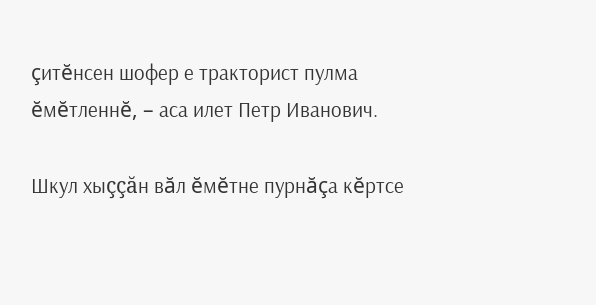çитĕнсен шофер е тракторист пулма ĕмĕтленнĕ, – аса илет Петр Иванович.

Шкул хыççăн вăл ĕмĕтне пурнăçа кĕртсе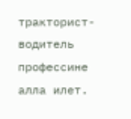тракторист-водитель профессине алла илет.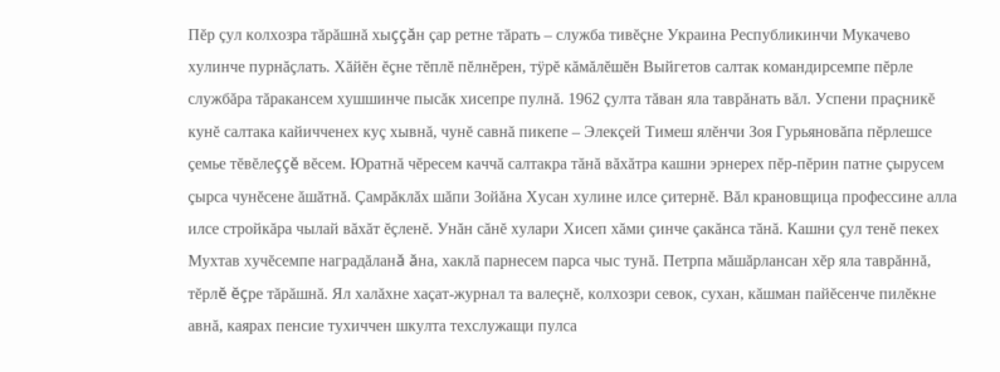Пĕр çул колхозра тăрăшнă хыççăн çар ретне тăрать – служба тивĕçне Украина Республикинчи Мукачево хулинче пурнăçлать. Хăйĕн ĕçне тĕплĕ пĕлнĕрен, тÿрĕ кăмăлĕшĕн Выйгетов салтак командирсемпе пĕрле службăра тăракансем хушшинче пысăк хисепре пулнă. 1962 çулта тăван яла таврăнать вăл. Успени праçникĕ кунĕ салтака кайичченех куç хывнă, чунĕ савнă пикепе – Элекçей Тимеш ялĕнчи Зоя Гурьяновăпа пĕрлешсе çемье тĕвĕлеççĕ вĕсем. Юратнă чĕресем каччă салтакра тăнă вăхăтра кашни эрнерех пĕр-пĕрин патне çырусем çырса чунĕсене ăшăтнă. Çамрăклăх шăпи Зойăна Хусан хулине илсе çитернĕ. Вăл крановщица профессине алла илсе стройкăра чылай вăхăт ĕçленĕ. Унăн сăнĕ хулари Хисеп хăми çинче çакăнса тăнă. Кашни çул тенĕ пекех Мухтав хучĕсемпе наградăланă ăна, хаклă парнесем парса чыс тунă. Петрпа мăшăрлансан хĕр яла таврăннă, тĕрлĕ ĕçре тăрăшнă. Ял халăхне хаçат-журнал та валеçнĕ, колхозри севок, сухан, кăшман пайĕсенче пилĕкне авнă, каярах пенсие тухиччен шкулта техслужащи пулса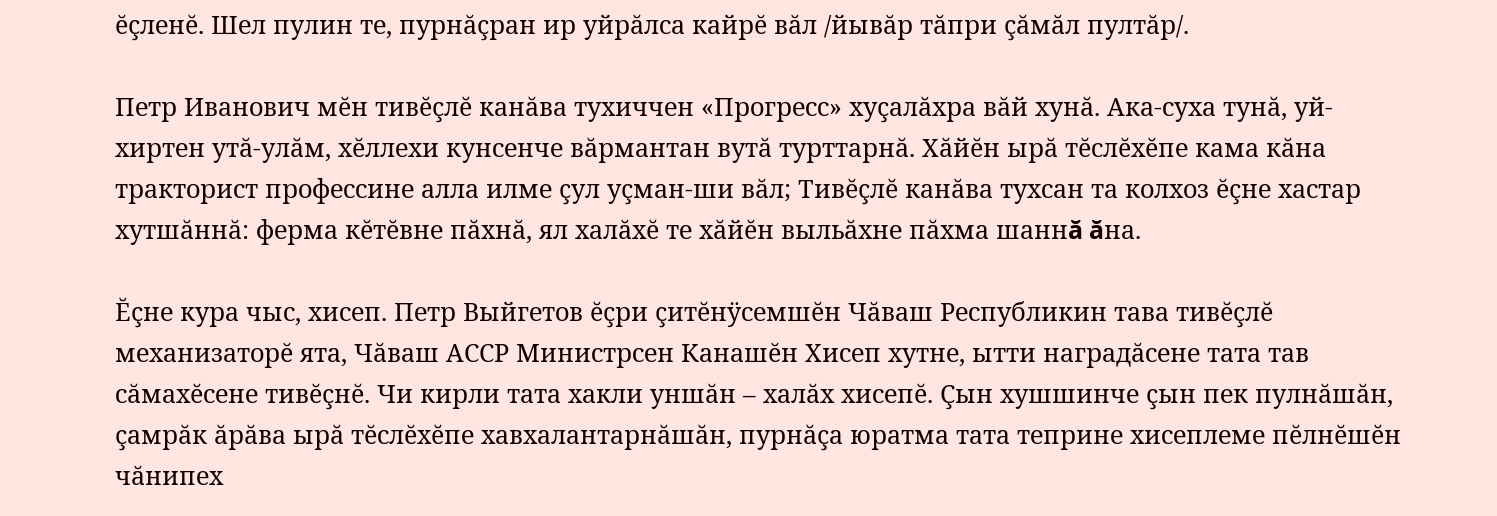ĕçленĕ. Шел пулин те, пурнăçран ир уйрăлса кайрĕ вăл /йывăр тăпри çăмăл пултăр/.

Петр Иванович мĕн тивĕçлĕ канăва тухиччен «Прогресс» хуçалăхра вăй хунă. Ака-суха тунă, уй-хиртен утă-улăм, хĕллехи кунсенче вăрмантан вутă турттарнă. Хăйĕн ырă тĕслĕхĕпе кама кăна тракторист профессине алла илме çул уçман-ши вăл; Тивĕçлĕ канăва тухсан та колхоз ĕçне хастар хутшăннă: ферма кĕтĕвне пăхнă, ял халăхĕ те хăйĕн выльăхне пăхма шаннă ăна.

Ĕçне кура чыс, хисеп. Петр Выйгетов ĕçри çитĕнÿсемшĕн Чăваш Республикин тава тивĕçлĕ механизаторĕ ята, Чăваш АССР Министрсен Канашĕн Хисеп хутне, ытти наградăсене тата тав сăмахĕсене тивĕçнĕ. Чи кирли тата хакли уншăн – халăх хисепĕ. Çын хушшинче çын пек пулнăшăн, çамрăк ăрăва ырă тĕслĕхĕпе хавхалантарнăшăн, пурнăçа юратма тата теприне хисеплеме пĕлнĕшĕн чăнипех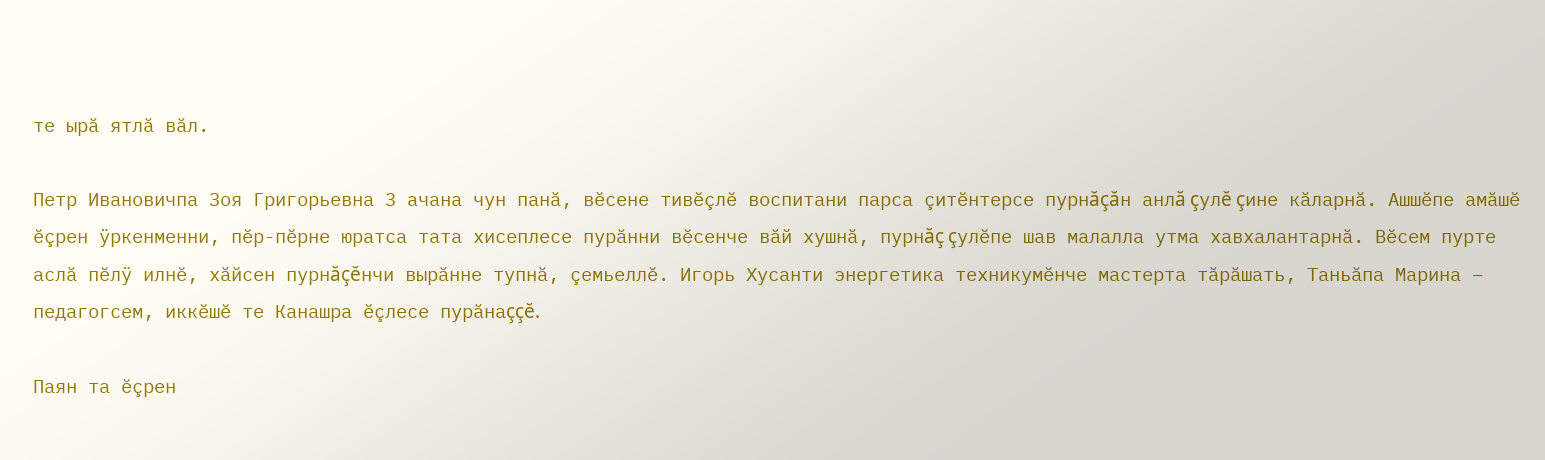те ырă ятлă вăл.

Петр Ивановичпа Зоя Григорьевна 3 ачана чун панă, вĕсене тивĕçлĕ воспитани парса çитĕнтерсе пурнăçăн анлă çулĕ çине кăларнă. Ашшĕпе амăшĕ ĕçрен ÿркенменни, пĕр-пĕрне юратса тата хисеплесе пурăнни вĕсенче вăй хушнă, пурнăç çулĕпе шав малалла утма хавхалантарнă. Вĕсем пурте аслă пĕлÿ илнĕ, хăйсен пурнăçĕнчи вырăнне тупнă, çемьеллĕ. Игорь Хусанти энергетика техникумĕнче мастерта тăрăшать, Таньăпа Марина – педагогсем, иккĕшĕ те Канашра ĕçлесе пурăнаççĕ.

Паян та ĕçрен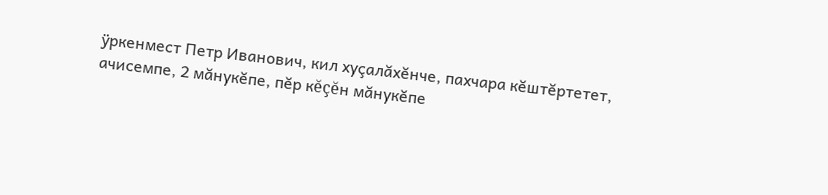ÿркенмест Петр Иванович, кил хуçалăхĕнче, пахчара кĕштĕртетет, ачисемпе, 2 мăнукĕпе, пĕр кĕçĕн мăнукĕпе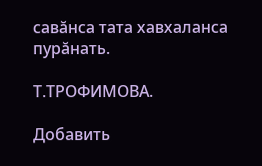савăнса тата хавхаланса пурăнать.

Т.ТРОФИМОВА.

Добавить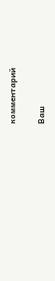комментарий

Ваш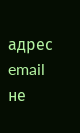адрес email не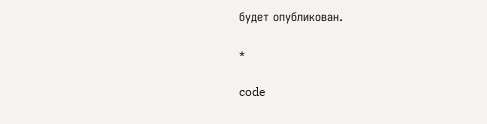будет опубликован.

*

code